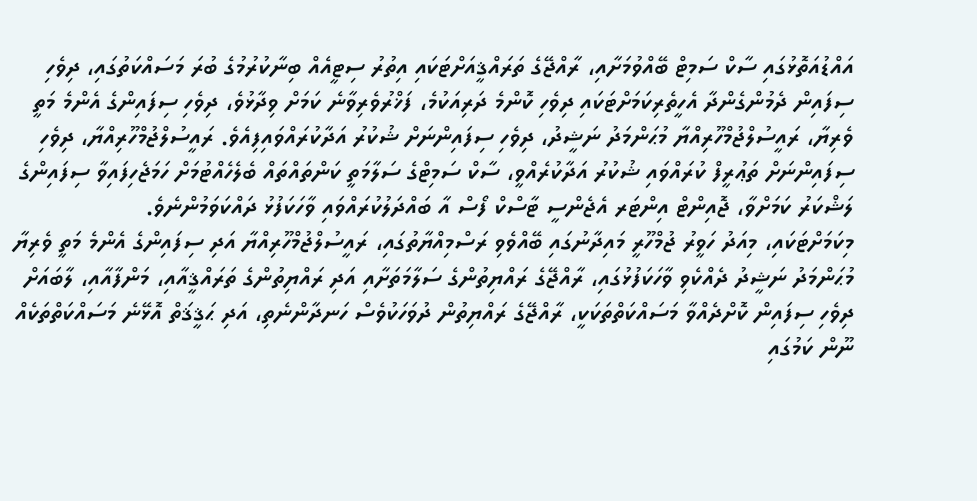އައްޑުއަތޮޅުގައި ސާކް ސަމިޓް ބޭއްވުމަށާއި، ރާއްޖޭގެ ތަރައްޤީއަށްޓަކައި އިތުރު ސިޓީއެއް ބިނާކުރުމުގެ ބުރަ މަސައްކަތުގައި، ދިވެހި ސިފައިން ދެމުންގެންދާ އެހީތެރިކަމަށްޓަކައި ދިވެހި ކޮންމެ ދަރިއަކުމެ، ފަޚްރުވެރިވާނެ ކަމަށް ވިދާޅުވެ، ދިވެހި ސިފައިންގެ އެންމެ މަތީ ވެރިޔާ، ރައީސުލްޖުމްހޫރިއްޔާ މުޙަންމަދު ނަޝީދު، ދިވެހި ސިފައިންނަށް ޝުކުރު އަދާކުރައްވައިފިއެވެ. ރައީސުލްޖުމްހޫރިއްޔާ، ދިވެހި ސިފައިންނަށް ތަޢުރީފް ކުރައްވައި ޝުކުރު އަދާކުރެއްވީ، ސާކް ސަމިޓްގެ ސަލާމަތީ ކަންތައްތައް ބެލެހެއްޓުމަށް ހަމަޖެހިފައިވާ ސިފައިންގެ ލަޝްކަރު ކަމަށްވާ، ޖޮއިންޓް އިންޓަރ އެޖެންސީ ޓާސްކް ފޯސް އާ ބައްދަލުކުރައްވައި ވާހަކަފުޅު ދައްކަވަމުންނެވެ.
މިކަމަށްޓަކައި، މިއަދު ހަވީރު ޖުމްހޫރީ މައިދާނުގައި ބޭއްވެވި ރަސްމިއްޔާތުގައި، ރައީސުލްޖުމްހޫރިއްޔާ އަދި ސިފައިންގެ އެންމެ މަތީ ވެރިޔާ މުޙަންމަދު ނަޝީދު ދެއްކެވި ވާހަކަފުޅުގައި، ރާއްޖޭގެ ރައްޔިތުންގެ ސަލާމަތަށާއި އަދި ރައްޔިތުންގެ ތަރައްޤީއާއި، މަންފާއާއި، ލާބައަށް ދިވެހި ސިފައިން ކޮށްދެއްވާ މަސައްކަތްތަކަކީ، ރާއްޖޭގެ ރައްޔިތުން ދުވަހަކުވެސް ހަނދާންނެތި، އަދި ޙަޤީޤަތް އޮޅޭނެ މަސައްކަތްތަކެއް ނޫން ކަމުގައި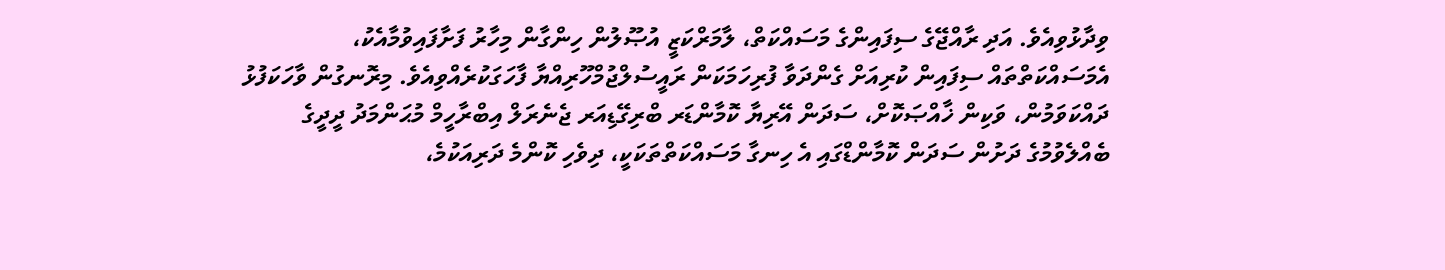ވިދާޅުވިއެވެ. އަދި ރާއްޖޭގެ ސިފައިންގެ މަސައްކަތް، ލާމަރްކަޒީ އުޞޫލުން ހިންގާން މިހާރު ފަށާފައިވުމާއެކު، އެމަސައްކަތްތައް ސިފައިން ކުރިއަށް ގެންދަވާ ފުރިހަމަކަން ރައީސުލްޖުމްހޫރިއްޔާ ފާހަގަކުރެއްވިއެވެ. މިރޮނގުން ވާހަކަފުޅު ދައްކަވަމުން، ވަކިން ޚާއްޞަކޮށް، ސަދަން އޭރިޔާ ކޮމާންޑަރ ބްރިގޭޑިއަރ ޖެނެރަލް އިބްރާހީމް މުޙަންމަދު ދީދީގެ ބެއްލެވުމުގެ ދަށުން ސަދަން ކޮމާންޑްގައި އެ ހިނގާ މަސައްކަތްތަކަކީ، ދިވެހި ކޮންމެ ދަރިއަކުމެ،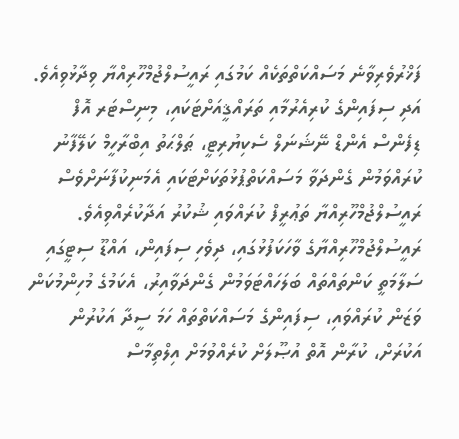ފަޚްރުވެރިވާނެ މަސައްކަތްތަކެއް ކަމުގައި ރައީސުލްޖުމްހޫރިއްޔާ ވިދާޅުވިއެވެ. އަދި ސިފައިންގެ ކުރިއެރުމާއި ތަރައްޤީއަށްޓަކައި، މިނިސްޓަރ އޮފް ޑިފެންސް އެންޑް ނޭޝަނަލް ސެކިޔުރިޓީ، ޠަލްޙަތު އިބްރާހީމް ކަލޭފާނު ކުރައްވަމުން ގެންދަވާ މަސައްކަތްޕުޅުތަކަށްޓަކައި އެމަނިކުފާނަށްވެސް ރައީސުލްޖުމްހޫރިއްޔާ ތަޢުރީފް ކުރައްވައި ޝުކުރު އަދާކުރެއްވިއެވެ.
ރައީސުލްޖުމްހޫރިއްޔާގެ ވާހަކަފުޅުގައި، ދިވެހި ސިފައިން، އައްޑޫ ސިޓީގައި ސަލާމަތީ ކަންތައްތައް ބަލަހައްޓަވަމުން ގެންދަވާއިރު، އެކަމުގެ މުހިންމުކަން ވަޒަން ކުރައްވައި، ސިފައިންގެ މަސައްކަތްތައް ހަމަ ސީދާ އަކުރުން އަކުރަށް، ކުރާން އޮތް އުޞޫލަށް ކުރެއްވުމަށް އިލްތިމާސް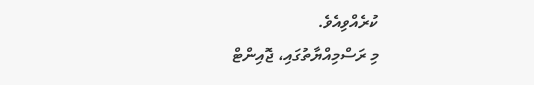ކުރެއްވިއެވެ.
މި ރަސްމިއްޔާތުގައި، ޖޮއިންޓް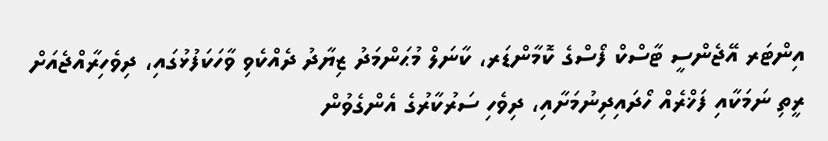އިންޓަރ އޭޖެންސީ ޓާސްކް ފޯސްގެ ކޮމާންޑަރ، ކާނަލް މުޙަންމަދު ޒިޔާދު ދެއްކެވި ވާހަކަފުޅުގައި، ދިވެހިރާއްޖެއަށް ރީތި ނަމަކާއި ފަޚްރެއް ހޯދައިދިނުމަށާއި، ދިވެހި ސަރުކާރުގެ އެންގެވުން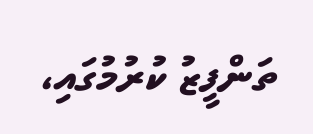ތަންފީޒު ކުރުމުގައި،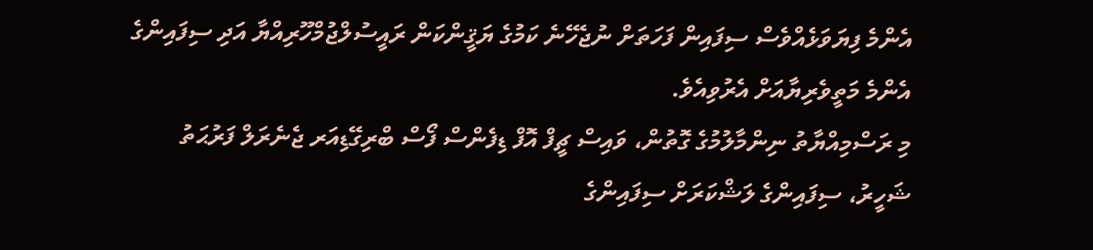އެންމެ ފިޔަވަޅެއްވެސް ސިފައިން ފަހަތަށް ނުޖެހޭނެ ކަމުގެ ޔަޤީންކަން ރައީސުލްޖުމްހޫރިއްޔާ އަދި ސިފައިންގެ އެންމެ މަތީވެރިޔާއަށް އެރުވިއެވެ.
މި ރަސްމިއްޔާތު ނިންމާލުމުގެ ގޮތުން، ވައިސް ޗީފް އޮފް ޑިފެންސް ފޯސް ބްރިގޭޑިއަރ ޖެނެރަލް ފަރުޙަތު ޝަހީރު، ސިފައިންގެ ލަޝްކަރަށް ސިފައިންގެ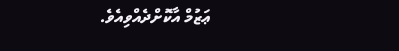ޢަޒުމް އާކޮށްދެއްވިއެވެ.